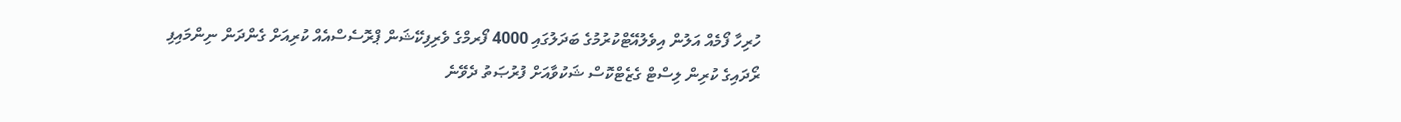ހުރިހާ ފޯމެއް އަލުން އިވެލުއޭޓްކުރުމުގެ ބަދަލުގައި 4000 ފޯރމްގެ ވެރިފިކޭޝަން ޕްރޮސެސްއެއް ކުރިއަށް ގެންދަން ނިންމައިފި
ރޯދައިގެ ކުރިން ލިސްޓް ގެޒެޓްކޮސް ޝަކުވާއަށް ފުރުޞަތު ދެވޭނެ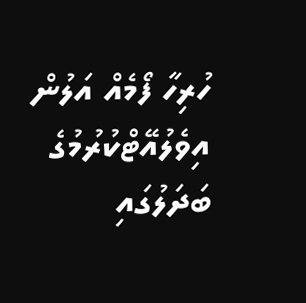ހުރިހާ ފޯމެއް އަލުން އިވެލުއޭޓްކުރުމުގެ ބަދަލުގައި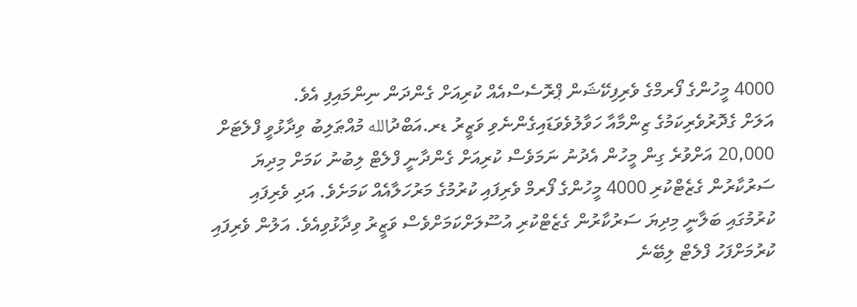4000 މީހުންގެ ފޯރމްގެ ވެރިފިކޭޝަން ޕްރޮސެސްއެއް ކުރިއަށް ގެންދަން ނިންމައިފި އެވެ.
އަލަށް ގެދޮރުވެރިކަމުގެ ޒިންމާއާ ހަވާލުވެވަޑައިގެންނެވި ވަޒީރު ޑރ.އަބްދުالله މުއްޠަލިބު ވިދާޅުވީ ފްލެޓަށް 20,000 އަށްވުރެ ގިން މީހުން އެދުނު ނަމަވެސް ކުރިއަށް ގެންދާނީ ފްލެޓް ލިބުނު ކަމަށް މިދިޔަ ސަރުކާރުން ގެޒެޓްކުރި 4000 މީހުންގެ ފޯރމް ވެރިފައި ކުރުމުގެ މަރުހަލާއެއް ކަމަށެވެ. އަދި ވެރިފައި ކުރުމުގައި ބަލާނީ މިދިޔަ ސަރުކާރުން ގެޒެޓްކުރި އުސޫލަށްކަމަށްވެސް ވަޒީރު ވިދާޅުވިއެވެ. އަލުން ވެރިފައި ކުރުމަށްފަހު ފްލެޓް ލިބޭނެ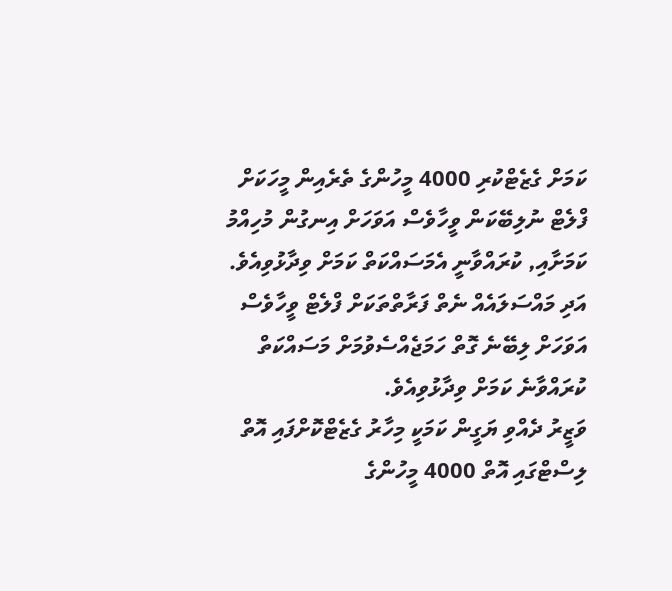ކަމަށް ގެޒެޓްކުރި 4000 މީހުންގެ ތެރެއިން މީހަކަށް ފްލެޓް ނުލިބޭކަން ވީހާވެސް އަވަހަށް އިނގުން މުހިއްމު ކަމަށާއި, ކުރައްވާނީ އެމަސައްކަތް ކަމަށް ވިދާޅުވިއެވެ. އަދި މައްސަލައެއް ނެތް ފަރާތްތަކަށް ފްލެޓް ވީހާވެސް އަވަހަށް ލިބޭނެ ގޮތް ހަމަޖެއްސެވުމަށް މަސައްކަތް ކުރައްވާނެ ކަމަށް ވިދާޅުވިއެވެ.
ވަޒީރު ދެއްވި ޔަގީން ކަމަކީ މިހާރު ގެޒެޓްކޮށްފައި އޮތް ލިސްޓްގައި އޮތް 4000 މީހުންގެ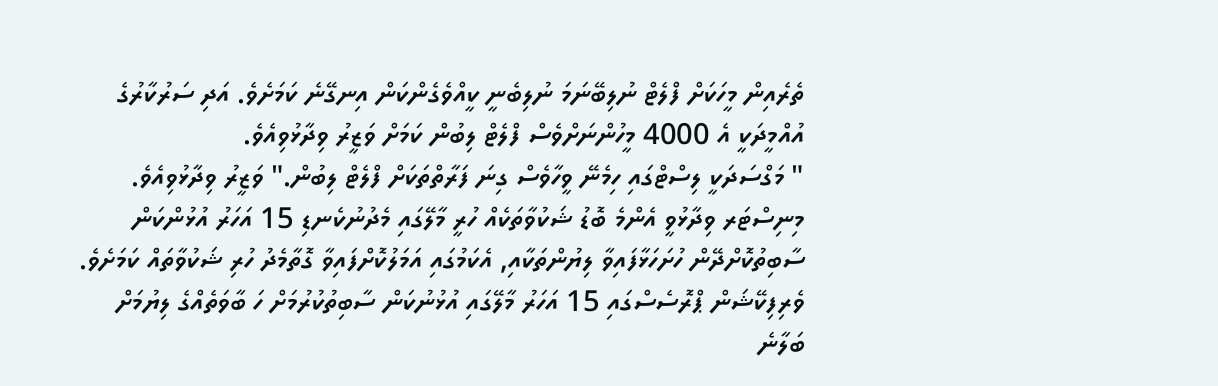ތެރެއިން މީހަކަށް ފްލެޓް ނުލިބޭނަމަ ނުލިބެނީ ކީއްވެގެންކަން އިނގޭނެ ކަމަށެވެ. އަދި ސަރުކާރުގެ އުއްމީދަކީ އެ 4000 މީހުންނަށްވެސް ފްލެޓް ލިބުން ކަމަށް ވަޒީރު ވިދާޅުވިއެވެ.
" މަގްސަދަކީ ލިސްޓްގައި ހިމެނޭ ވީހާވެސް ގިނަ ފަރާތްތަކަށް ފްލެޓް ލިބުން." ވަޒީރު ވިދާޅުވިއެވެ.
މިނިސްޓަރ ވިދާޅުވީ އެންމެ ބޮޑު ޝަކުވާތަކެއް ހުރީ މާލޭގައި މެދުނުކެނޑި 15 އަހަރު އުޅުންކަން ސާބިތުކޮށްދޭން ހުށަހަޅާފައިވާ ލިޔުންތަކާއި, އެކަމުގައި އަމަލުކޮށްފައިވާ ގޮތާމެދު ހުރި ޝަކުވާތައް ކަމަށެވެ. ވެރިފިކޭޝަން ޕްރޮސެސްގައި 15 އަހަރު މާލޭގައި އުޅުނުކަން ސާބިތުކުރުމަށް ހަ ބާވަތެއްގެ ލިޔުމަށް ބަލާނެ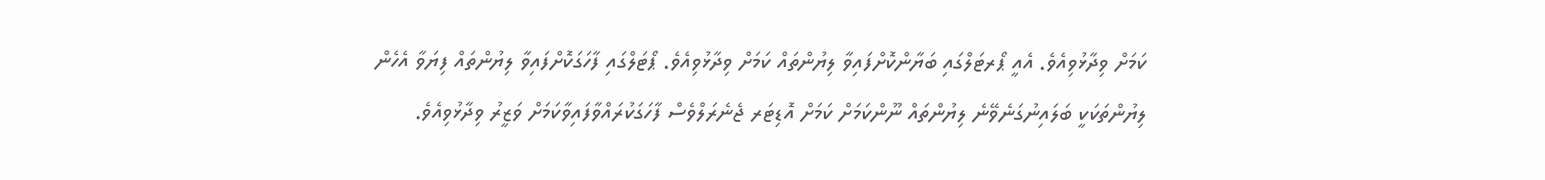ކަމަށް ވިދާޅުވިއެވެ. އެއީ ޕޯރޓަލްގައި ބަޔާންކޮށްފައިވާ ލިޔުންތައް ކަމަށް ވިދާޅުވިއެވެ. ޕޯޓަލްގައި ފާހަގަކޮށްފައިވާ ލިޔުންތައް ފިޔަވާ އެހެން ލިޔުންތަކަކީ ބަލައިނުގަނެވޭނެ ލިޔުންތައް ނޫންކަމަށް ކަމަށް އޮޑިޓަރ ޖެނެރަލްވެސް ފާހަގަކުރައްވާފައިވާކަމަށް ވަޒީރު ވިދާޅުވިއެވެ.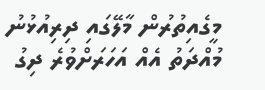މީގެއިތުރުން މާލޭގައި ދިރިއުޅުނު މުއްދަތު އެއް އަހަރަށްވުރެ ދިގު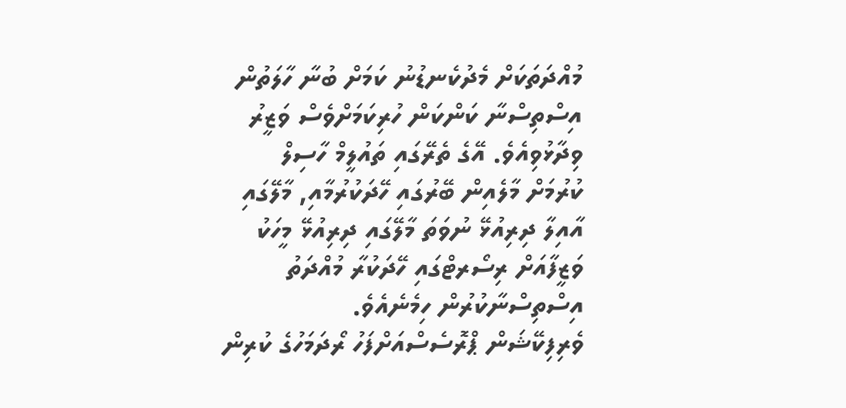މުއްދަތަކަށް މެދުކެނޑުނު ކަމަށް ބުނާ ހާލަތުން އިސްތިސްނާ ކަންކަން ހުރިކަމަށްވެސް ވަޒީރު ވިދާޅުވިއެވެ. އޭގެ ތެރޭގައި ތައުލީމް ހާސިލް ކުރުމަށް މާލެއިން ބޭރުގައި ހޭދަކުރުމާއި, މާލޭގައި އާއިލާ ދިރިއުޅޭ ނުވަތަ މާލޭގައި ދިރިއުޅޭ މީހަކު ވަޒީފާއަށް ރިސޯރޓްގައި ހޭދަކުރާ މުއްދަތު އިސްތިސްނާކުރުން ހިމެނެއެވެ.
ވެރިފިކޭޝަން ޕްރޮސެސްއަށްފަހު ރޯދަމަހުގެ ކުރިން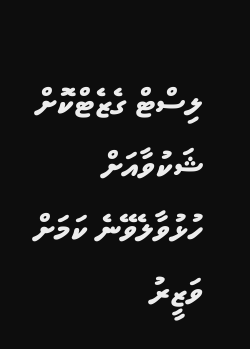ލިސްޓް ގެޒެޓްކޮށް ޝަކުވާއަށް ހުޅުވާލެވޭނެ ކަމަށް ވަޒީރު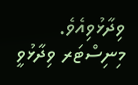ވިދާޅުވިއެވެ. މިނިސްޓަރ ވިދާޅުވީ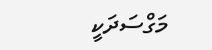މަގްސަދަކީ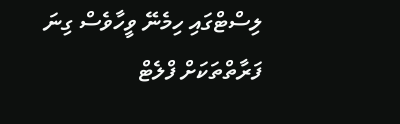ލިސްޓްގައި ހިމެނޭ ވީހާވެސް ގިނަ ފަރާތްތަކަށް ފްލެޓް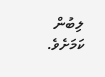ލިބުން ކަމަށެވެ.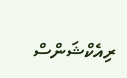ރިއެކްޝަންސް